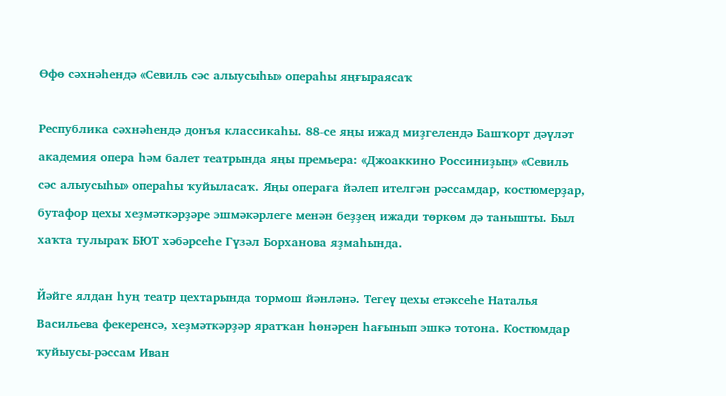Өфө сәхнәһендә «Севиль сәс алыусыһы» операһы яңғыраясаҡ

Республика сәхнәһендә донъя классикаһы. 88-се яңы ижад миҙгелендә Башҡорт дәүләт академия опера һәм балет театрында яңы премьера: «Джоаккино Россиниҙың» «Севиль сәс алыусыһы» операһы ҡуйыласаҡ. Яңы операға йәлеп ителгән рәссамдар, костюмерҙар, бутафор цехы хеҙмәткәрҙәре эшмәкәрлеге менән беҙҙең ижади төркөм дә танышты. Был хаҡта тулыраҡ БЮТ хәбәрсеһе Гүзәл Борханова яҙмаһында.

Йәйге ялдан һуң театр цехтарында тормош йәнләнә. Тегеү цехы етәксеһе Наталья Васильева фекеренсә, хеҙмәткәрҙәр яратҡан һөнәрен һағынып эшкә тотона. Костюмдар ҡуйыусы-рәссам Иван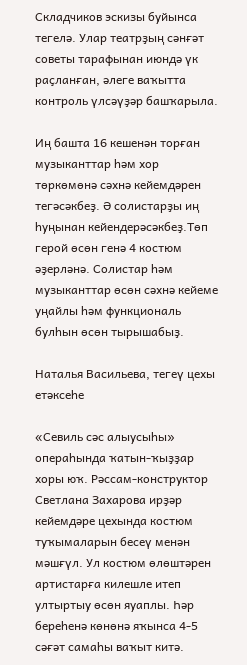Складчиков эскизы буйынса тегелә. Улар театрҙың сәнғәт советы тарафынан июндә үк раҫланған, әлеге ваҡытта контроль үлсәүҙәр башҡарыла.

Иң башта 16 кешенән торған музыканттар һәм хор төркөмөнә сәхнә кейемдәрен тегәсәкбеҙ. Ә солистарҙы иң һуңынан кейендерәсәкбеҙ.Төп герой өсөн генә 4 костюм әҙерләнә. Солистар һәм музыканттар өсөн сәхнә кейеме уңайлы һәм функциональ булһын өсөн тырышабыҙ.

Наталья Васильева, тегеү цехы етәксеһе

«Севиль сәс алыусыһы» операһында ҡатын-ҡыҙҙар хоры юҡ. Рәссам-конструктор Светлана Захарова ирҙәр кейемдәре цехында костюм туҡымаларын бесеү менән мәшғүл. Ул костюм өлөштәрен артистарға килешле итеп ултыртыу өсөн яуаплы. Һәр береһенә көнөнә яҡынса 4-5 сәғәт самаһы ваҡыт китә.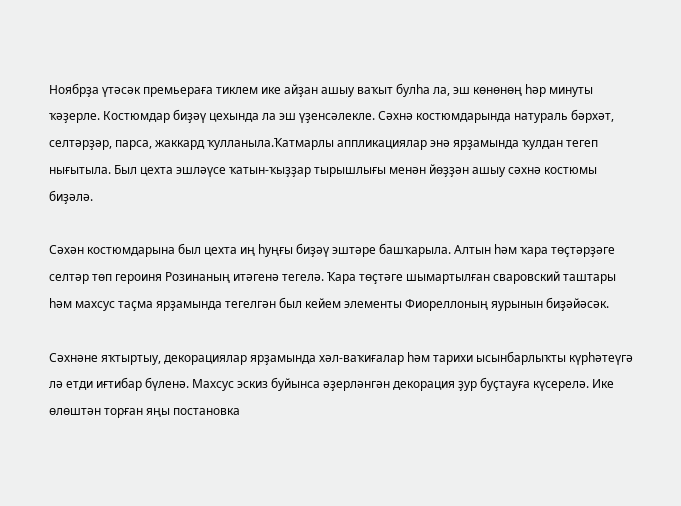Ноябрҙа үтәсәк премьераға тиклем ике айҙан ашыу ваҡыт булһа ла, эш көнөнөң һәр минуты ҡәҙерле. Костюмдар биҙәү цехында ла эш үҙенсәлекле. Сәхнә костюмдарында натураль бәрхәт, селтәрҙәр, парса, жаккард ҡулланыла.Ҡатмарлы аппликациялар энә ярҙамында ҡулдан тегеп нығытыла. Был цехта эшләүсе ҡатын-ҡыҙҙар тырышлығы менән йөҙҙән ашыу сәхнә костюмы биҙәлә.

Сәхән костюмдарына был цехта иң һуңғы биҙәү эштәре башҡарыла. Алтын һәм ҡара төҫтәрҙәге селтәр төп героиня Розинаның итәгенә тегелә. Ҡара төҫтәге шымартылған сваровский таштары һәм махсус таҫма ярҙамында тегелгән был кейем элементы Фиореллоның яурынын биҙәйәсәк.

Сәхнәне яҡтыртыу, декорациялар ярҙамында хәл-ваҡиғалар һәм тарихи ысынбарлыҡты күрһәтеүгә лә етди иғтибар бүленә. Махсус эскиз буйынса әҙерләнгән декорация ҙур буҫтауға күсерелә. Ике өлөштән торған яңы постановка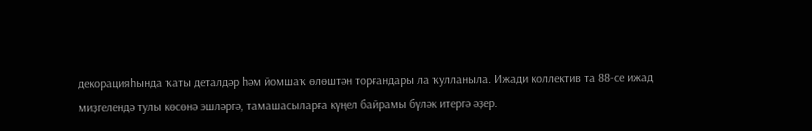декорацияһында ҡаты деталдәр һәм йомшаҡ өлөштән торғандары ла ҡулланыла. Ижади коллектив та 88-се ижад миҙгелендә тулы көсөнә эшләргә, тамашасыларға күңел байрамы бүләк итергә әҙер.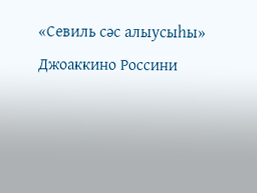«Севиль сәс алыусыһы» Джоаккино Россини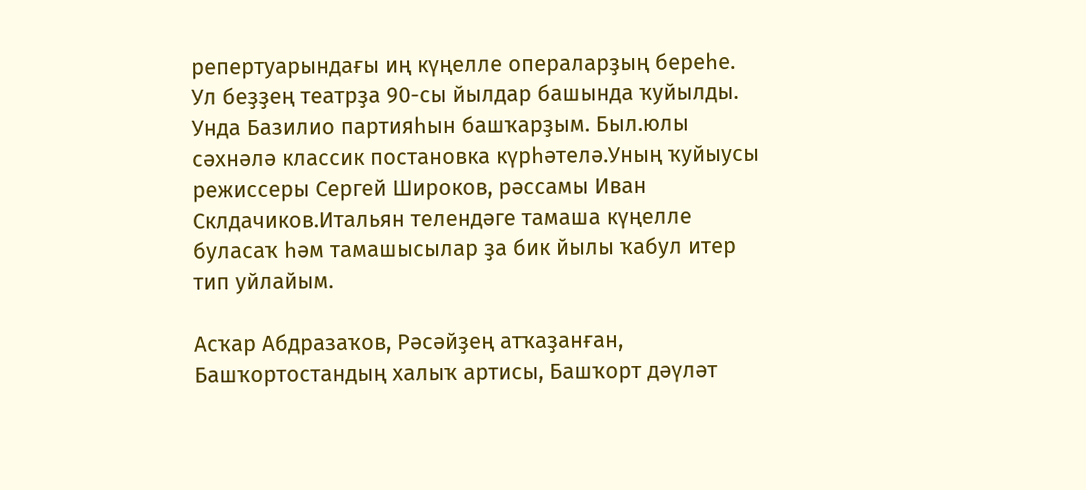репертуарындағы иң күңелле операларҙың береһе. Ул беҙҙең театрҙа 90-сы йылдар башында ҡуйылды. Унда Базилио партияһын башҡарҙым. Был.юлы сәхнәлә классик постановка күрһәтелә.Уның ҡуйыусы режиссеры Сергей Широков, рәссамы Иван Склдачиков.Итальян телендәге тамаша күңелле буласаҡ һәм тамашысылар ҙа бик йылы ҡабул итер тип уйлайым.

Асҡар Абдразаҡов, Рәсәйҙең атҡаҙанған, Башҡортостандың халыҡ артисы, Башҡорт дәүләт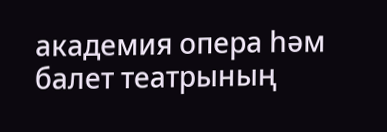академия опера һәм балет театрының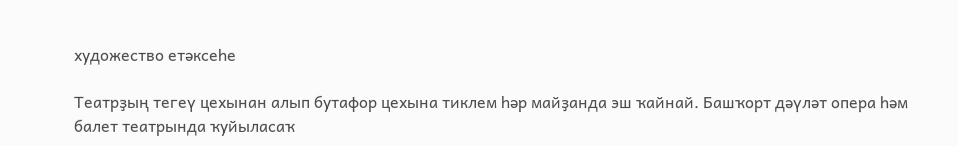художество етәксеһе

Театрҙың тегеү цехынан алып бутафор цехына тиклем һәр майҙанда эш ҡайнай. Башҡорт дәүләт опера һәм балет театрында ҡуйыласаҡ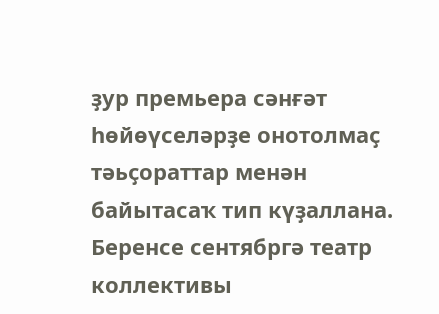ҙур премьера сәнғәт һөйөүселәрҙе онотолмаҫ тәьҫораттар менән байытасаҡ тип күҙаллана. Беренсе сентябргә театр коллективы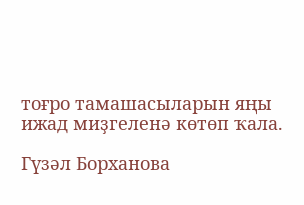тоғро тамашасыларын яңы ижад миҙгеленә көтөп ҡала.

Гүзәл Борханова